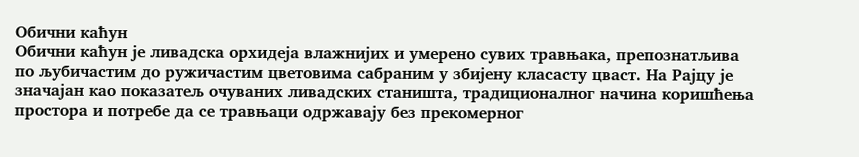Обични каћун
Обични каћун је ливадска орхидеја влажнијих и умерено сувих травњака, препознатљива по љубичастим до ружичастим цветовима сабраним у збијену класасту цваст. На Рајцу је значајан као показатељ очуваних ливадских станишта, традиционалног начина коришћења простора и потребе да се травњаци одржавају без прекомерног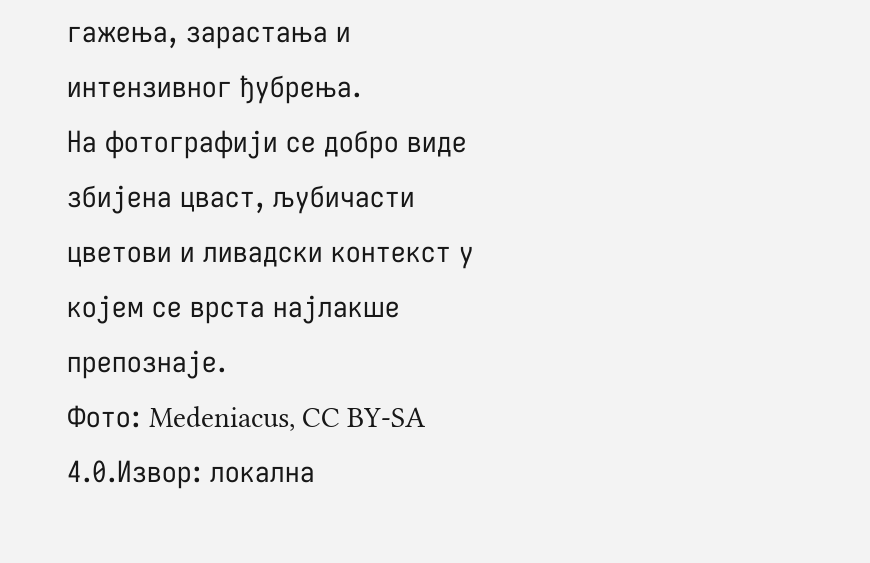гажења, зарастања и интензивног ђубрења.
На фотографији се добро виде збијена цваст, љубичасти цветови и ливадски контекст у којем се врста најлакше препознаје.
Фото: Medeniacus, CC BY-SA 4.0.Извор: локална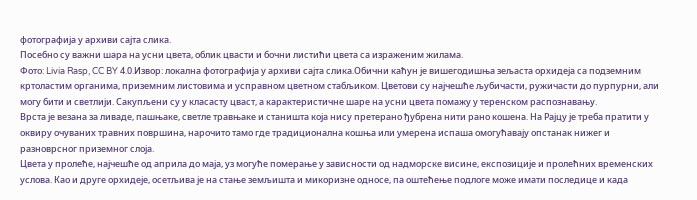фотографија у архиви сајта слика.
Посебно су важни шара на усни цвета, облик цвасти и бочни листићи цвета са израженим жилама.
Фото: Livia Rasp, CC BY 4.0.Извор: локална фотографија у архиви сајта слика.Обични каћун је вишегодишња зељаста орхидеја са подземним кртоластим органима, приземним листовима и усправном цветном стабљиком. Цветови су најчешће љубичасти, ружичасти до пурпурни, али могу бити и светлији. Сакупљени су у класасту цваст, а карактеристичне шаре на усни цвета помажу у теренском распознавању.
Врста је везана за ливаде, пашњаке, светле травњаке и станишта која нису претерано ђубрена нити рано кошена. На Рајцу је треба пратити у оквиру очуваних травних површина, нарочито тамо где традиционална кошња или умерена испаша омогућавају опстанак нижег и разноврсног приземног слоја.
Цвета у пролеће, најчешће од априла до маја, уз могуће померање у зависности од надморске висине, експозиције и пролећних временских услова. Као и друге орхидеје, осетљива је на стање земљишта и микоризне односе, па оштећење подлоге може имати последице и када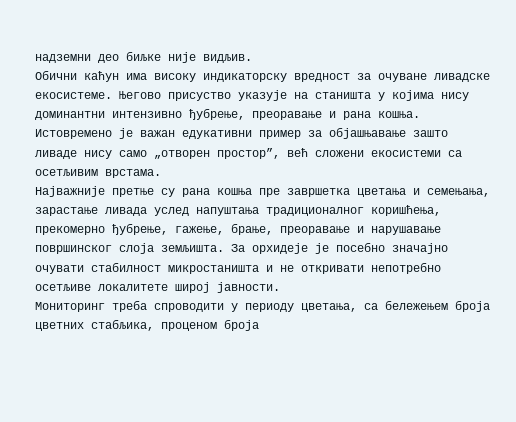надземни део биљке није видљив.
Обични каћун има високу индикаторску вредност за очуване ливадске екосистеме. Његово присуство указује на станишта у којима нису доминантни интензивно ђубрење, преоравање и рана кошња. Истовремено је важан едукативни пример за објашњавање зашто ливаде нису само „отворен простор”, већ сложени екосистеми са осетљивим врстама.
Најважније претње су рана кошња пре завршетка цветања и семењања, зарастање ливада услед напуштања традиционалног коришћења, прекомерно ђубрење, гажење, брање, преоравање и нарушавање површинског слоја земљишта. За орхидеје је посебно значајно очувати стабилност микростаништа и не откривати непотребно осетљиве локалитете широј јавности.
Мониторинг треба спроводити у периоду цветања, са бележењем броја цветних стабљика, проценом броја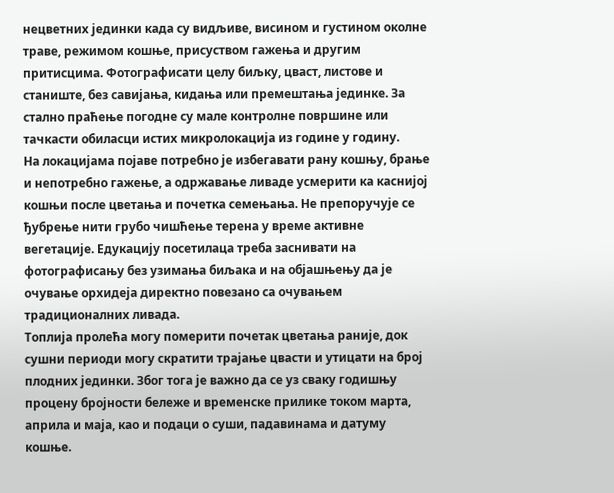нецветних јединки када су видљиве, висином и густином околне траве, режимом кошње, присуством гажења и другим притисцима. Фотографисати целу биљку, цваст, листове и станиште, без савијања, кидања или премештања јединке. За стално праћење погодне су мале контролне површине или тачкасти обиласци истих микролокација из године у годину.
На локацијама појаве потребно је избегавати рану кошњу, брање и непотребно гажење, а одржавање ливаде усмерити ка каснијој кошњи после цветања и почетка семењања. Не препоручује се ђубрење нити грубо чишћење терена у време активне вегетације. Едукацију посетилаца треба заснивати на фотографисању без узимања биљака и на објашњењу да је очување орхидеја директно повезано са очувањем традиционалних ливада.
Топлија пролећа могу померити почетак цветања раније, док сушни периоди могу скратити трајање цвасти и утицати на број плодних јединки. Због тога је важно да се уз сваку годишњу процену бројности бележе и временске прилике током марта, априла и маја, као и подаци о суши, падавинама и датуму кошње.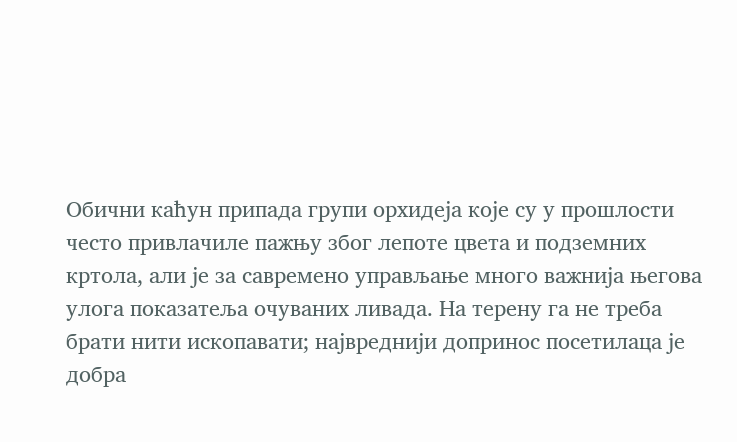Обични каћун припада групи орхидеја које су у прошлости често привлачиле пажњу због лепоте цвета и подземних кртола, али је за савремено управљање много важнија његова улога показатеља очуваних ливада. На терену га не треба брати нити ископавати; највреднији допринос посетилаца је добра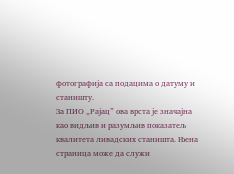фотографија са подацима о датуму и станишту.
За ПИО „Рајац” ова врста је значајна као видљив и разумљив показатељ квалитета ливадских станишта. Њена страница може да служи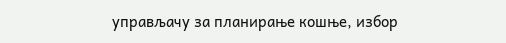управљачу за планирање кошње, избор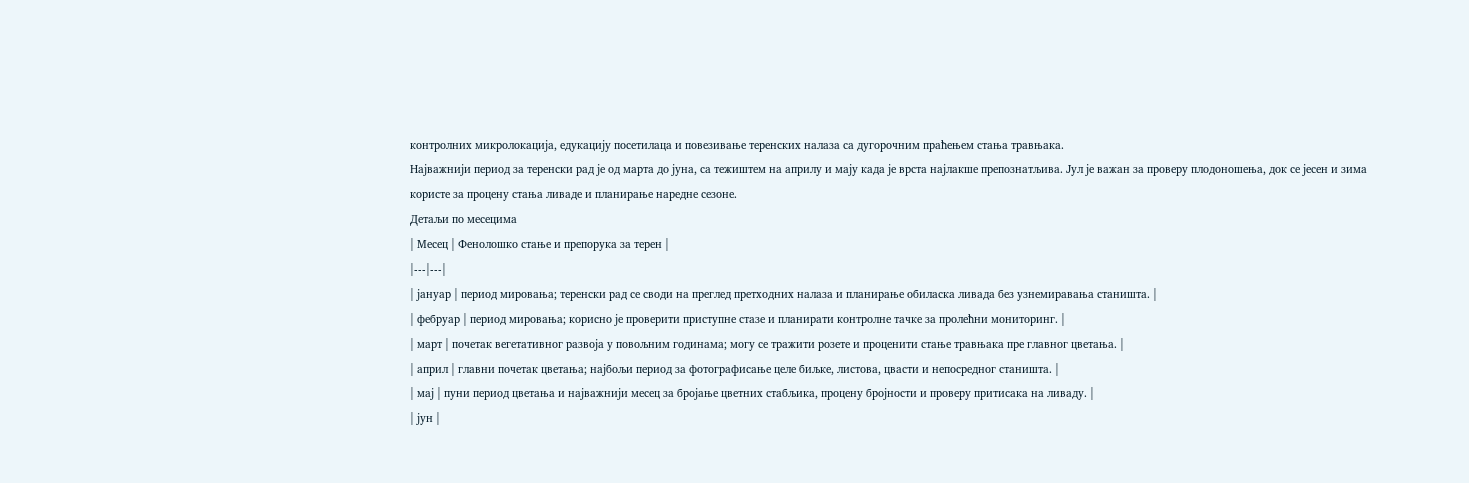контролних микролокација, едукацију посетилаца и повезивање теренских налаза са дугорочним праћењем стања травњака.
Најважнији период за теренски рад је од марта до јуна, са тежиштем на априлу и мају када је врста најлакше препознатљива. Јул је важан за проверу плодоношења, док се јесен и зима користе за процену стања ливаде и планирање наредне сезоне.
Детаљи по месецима
| Месец | Фенолошко стање и препорука за терен |
|---|---|
| јануар | период мировања; теренски рад се своди на преглед претходних налаза и планирање обиласка ливада без узнемиравања станишта. |
| фебруар | период мировања; корисно је проверити приступне стазе и планирати контролне тачке за пролећни мониторинг. |
| март | почетак вегетативног развоја у повољним годинама; могу се тражити розете и проценити стање травњака пре главног цветања. |
| април | главни почетак цветања; најбољи период за фотографисање целе биљке, листова, цвасти и непосредног станишта. |
| мај | пуни период цветања и најважнији месец за бројање цветних стабљика, процену бројности и проверу притисака на ливаду. |
| јун |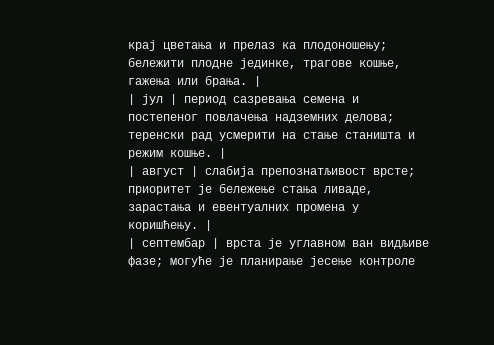крај цветања и прелаз ка плодоношењу; бележити плодне јединке, трагове кошње, гажења или брања. |
| јул | период сазревања семена и постепеног повлачења надземних делова; теренски рад усмерити на стање станишта и режим кошње. |
| август | слабија препознатљивост врсте; приоритет је бележење стања ливаде, зарастања и евентуалних промена у коришћењу. |
| септембар | врста је углавном ван видљиве фазе; могуће је планирање јесење контроле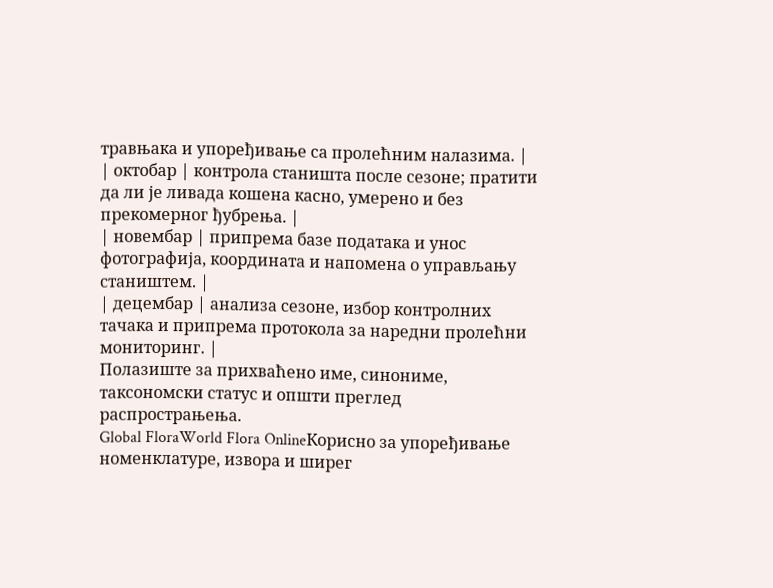травњака и упоређивање са пролећним налазима. |
| октобар | контрола станишта после сезоне; пратити да ли је ливада кошена касно, умерено и без прекомерног ђубрења. |
| новембар | припрема базе података и унос фотографија, координата и напомена о управљању стаништем. |
| децембар | анализа сезоне, избор контролних тачака и припрема протокола за наредни пролећни мониторинг. |
Полазиште за прихваћено име, синониме, таксономски статус и општи преглед распрострањења.
Global FloraWorld Flora OnlineКорисно за упоређивање номенклатуре, извора и ширег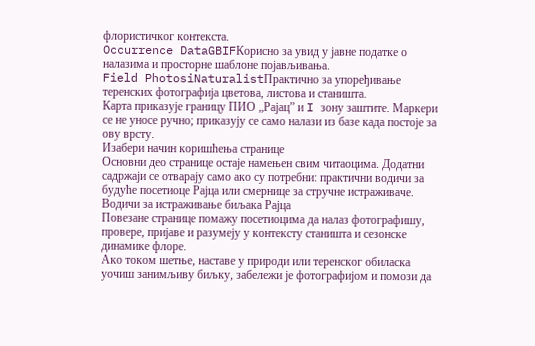флористичког контекста.
Occurrence DataGBIFКорисно за увид у јавне податке о налазима и просторне шаблоне појављивања.
Field PhotosiNaturalistПрактично за упоређивање теренских фотографија цветова, листова и станишта.
Карта приказује границу ПИО „Рајац” и I зону заштите. Маркери се не уносе ручно; приказују се само налази из базе када постоје за ову врсту.
Изабери начин коришћења странице
Основни део странице остаје намењен свим читаоцима. Додатни садржаји се отварају само ако су потребни: практични водичи за будуће посетиоце Рајца или смернице за стручне истраживаче.
Водичи за истраживање биљака Рајца
Повезане странице помажу посетиоцима да налаз фотографишу, провере, пријаве и разумеју у контексту станишта и сезонске динамике флоре.
Ако током шетње, наставе у природи или теренског обиласка уочиш занимљиву биљку, забележи је фотографијом и помози да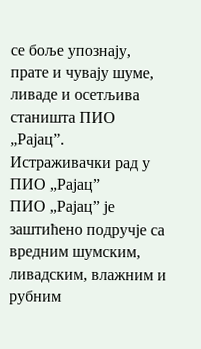се боље упознају, прате и чувају шуме, ливаде и осетљива станишта ПИО „Рајац”.
Истраживачки рад у ПИО „Рајац”
ПИО „Рајац” је заштићено подручје са вредним шумским, ливадским, влажним и рубним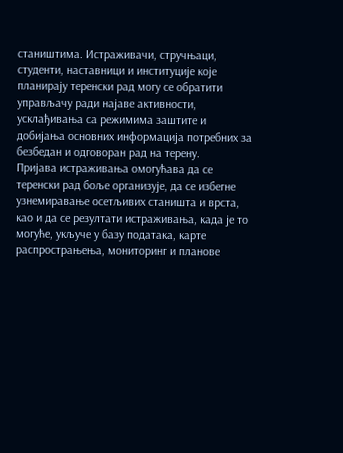стаништима. Истраживачи, стручњаци, студенти, наставници и институције које планирају теренски рад могу се обратити управљачу ради најаве активности, усклађивања са режимима заштите и добијања основних информација потребних за безбедан и одговоран рад на терену.
Пријава истраживања омогућава да се теренски рад боље организује, да се избегне узнемиравање осетљивих станишта и врста, као и да се резултати истраживања, када је то могуће, укључе у базу података, карте распрострањења, мониторинг и планове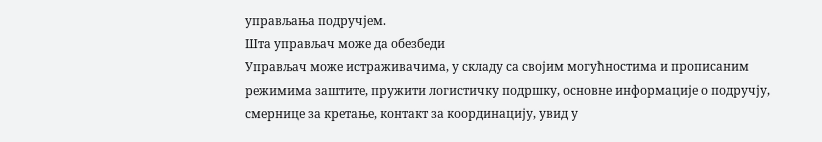управљања подручјем.
Шта управљач може да обезбеди
Управљач може истраживачима, у складу са својим могућностима и прописаним режимима заштите, пружити логистичку подршку, основне информације о подручју, смернице за кретање, контакт за координацију, увид у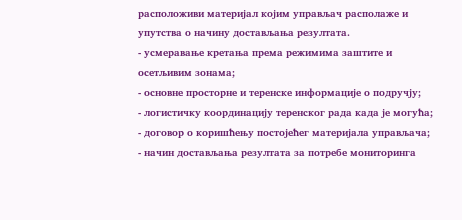расположиви материјал којим управљач располаже и упутства о начину достављања резултата.
- усмеравање кретања према режимима заштите и осетљивим зонама;
- основне просторне и теренске информације о подручју;
- логистичку координацију теренског рада када је могућа;
- договор о коришћењу постојећег материјала управљача;
- начин достављања резултата за потребе мониторинга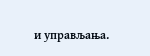и управљања.